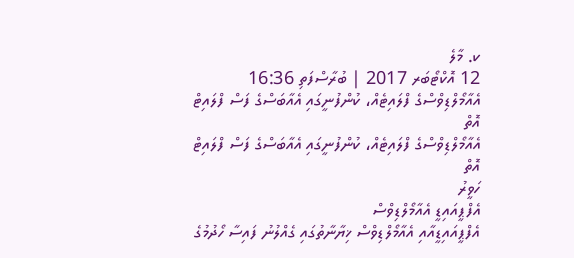ކ. މާލެ
12 އޮކްޓޯބަރ 2017 | ބުރާސްފަތި 16:36
އެއާމޯލްޑިވްސްގެ ފްލައިޓެއް، ކުންފުނީގައި އެއާބަސްގެ ފަސް ފްލައިޓް އޮތް
އެއާމޯލްޑިވްސްގެ ފްލައިޓެއް، ކުންފުނީގައި އެއާބަސްގެ ފަސް ފްލައިޓް އޮތް
ހަވީރު
އެފްޕީއައިޑީ އެއާމޯލްޑިވްސް
އެފްޕީއައިޑީއާއި އެއާމޯލްޑިވްސް ޚިޔާނާތުގައި ގެއްލުނު ފައިސާ ހޯދުމުގެ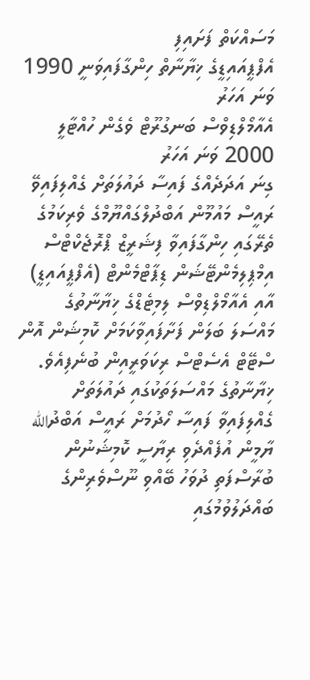މަސައްކަތް ފަށައިފި
އެފްޕީއައިޑީގެ ޚިޔާނާތް ހިންގާފައިވަނީ 1990 ވަނަ އަހަރު
އެއާމޯލްޑިވްސް ބަނގުރޫޓް ވެގެން ހުއްޓާލީ 2000 ވަނަ އަހަރު
ގިނަ އަދަދެއްގެ ފައިސާ ދައުލަތަށް ގެއްލިފައިވޭ
ރައީސް މައުމޫން އަބްދުލްގައްޔޫމްގެ ވެރިކަމުގެ ތެރޭގައި ހިންގާފައިވާ ފިޝަރީޒް ޕްރޮޖެކްޓްސް އިމްޕިލިމެންޓޭޝަން ޑިޕާޓްމެންޓް (އެފްޕީއައިޑީ) އާއި އެއާމޯލްޑިވްސް ލިމިޓެޑްގެ ޚިޔާނާތުގެ މައްސަލަ ބަލަން ފަށާފައިވާކަމަށް ކޮމިޝަން އޮން ސްޓޭޓް އެސެޓްސް ރިކަވަރީއިން ބުނެފިއެވެ.
ޚިޔާނާތުގެ މައްސަލަތަކުގައި ދައުލަތަށް ގެއްލިފައިވާ ފައިސާ ހޯދުމަށް ރައީސް އަބްދުالله ޔާމީން އުފެއްދެވި ރިޔާސީ ކޮމިޝަނުން ބުރާސްފަތި ދުވަހު ބޭއްވި ނޫސްވެރިންގެ ބައްދަލުވުމުގައި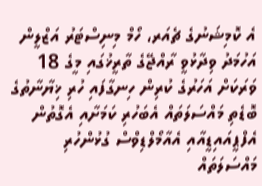އެ ކޮމިޝަނުގެ ޗެއަރ، ހޯމް މިނިސްޓަރު އަޒްލީން އަހުމަދު ވިދާޅުވީ ރާއްޖޭގެ ތާރީޚުގައި މީގެ 18 ވަރަކަށް އަހަރުގެ ކުރިން ހިނގާފައި ހުރި ޚިޔާނާތުގެ ބޮޑެތި މައްސަލަތައް އެބަހުރި ކަމަށާއި އެގޮތުން އެފްޕީއައިޑީއާއި އެއާމޯލްޑިވްސް ގުޅުންހުރި މައްސަލަތައް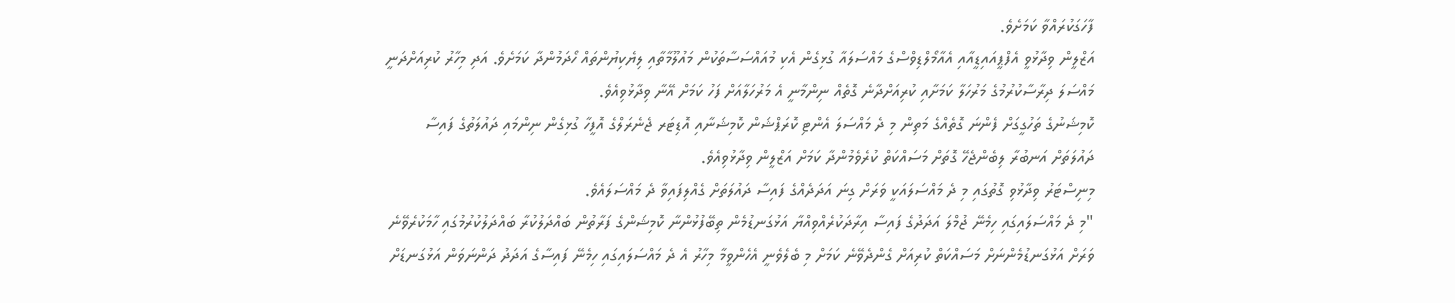ފާހަގަކުރައްވާ ކަމަށެވެ.
އަޒްލީން ވިދާޅުވީ އެފްޕީއައިޑީއާއި އެއާމޯލްޑިވްސްގެ މައްސަލައާ ގުޅިގެން އެކި މުއައްސަސާތަކުން މައުލޫމާތާއި ލިޔެކިޔުންތައް ހޯދަމުންދާ ކަމަށެވެ. އަދި މިހާރު ކުރިއަށްދަނީ މައްސަލަ ދިރާސާކުރުމުގެ މަރުހަލާ ކަމަށާއި ކުރިއަށްދާނެ ގޮތެއް ނިންމާނީ އެ މަރުހަލާއަށް ފަހު ކަމަށް އޭނާ ވިދާޅުވިއެވެ.
ކޮމިޝަނުގެ ތަހުގީގަށް ފެންނަ ގޮތެއްގެ މަތިން މި ދެ މައްސަލަ އެންޓި ކޮރަޕްޝަން ކޮމިޝަނާއި އޮޑިޓަރ ޖެނެރަލްގެ އޮފީހާ ގުޅިގެން ނިންމައި ދައުލަތުގެ ފައިސާ ދައުލަތަށް އަނބުރާ ލިބެންޖެހޭ ގޮތަށް މަސައްކަތް ކުރެވެމުންދާ ކަމަށް އަޒްލީން ވިދާޅުވިއެވެ.
މިނިސްޓަރު ވިދާޅުވި ގޮތުގައި މި ދެ މައްސަލައަކީ ވަރަށް ގިނަ އަދަދެއްގެ ފައިސާ ދައުލަތަށް ގެއްލިފައިވާ ދެ މައްސަލައެވެ.
"މި ދެ މައްސަލައިގައި ހިމެނޭ ޖުމްލަ އަދަދުގެ ފައިސާ އިރާދަކުރެއްވިއްޔާ އަޅުގަނޑުމެން ތިބޭފުޅުންނާ ކޮމިޝަންގެ ފަރާތުން ބައްދަލުކުރާ ބައްދަލުކުރުމުގައި ހާމަކުރެވޭނެ ވަރަށް އަޅުގަނޑުމެންނަށް މަސައްކަތް ކުރިއަށް ގެންދެވޭނެ ކަމަށް މި ބެލެވެނީ އެހެންވީމާ މިހާރު އެ ދެ މައްސަލައިގައި ހިމެނޭ ފައިސާގެ އަދަދު ދަންނަވަން އަޅުގަނޑަށް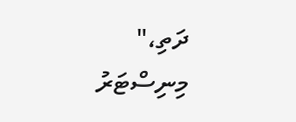ދަތި،" މިނިސްޓަރު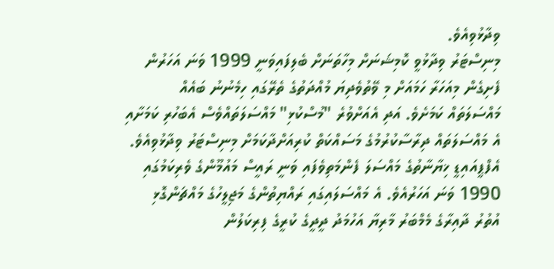ވިދާޅުވިއެވެ.
މިނިސްޓަރު ވިދާޅުވީ ކޮމިޝަނަށް މިހާތަނަށް ބެލިފައިވަނީ 1999 ވަނަ އަހަރުން ފެށިގެން މިއަހަރާ ހަމައަށް މި ވޭތުވެދިޔަ މުއްދަތުގެ ތެރޭގައި ހިމެނުނު ބައެއް މައްސަލަތައް ކަމަށެވެ. އަދި އެއަށްވުރެ "މުސްކުޅި" މައްސަލަތައްވެސް އެބަހުރި ކަމަށާއި އެ މައްސަލަތައް ދިރާސާކުރުމުގެ މަސައްކަތް ކުރިއަށްދާކަމަށް މިނިސްޓަރު ވިދާޅުވިއެވެ.
އެފްޕީއައިޑީ ޚިޔާނާތުގެ މައްސަލަ ފެންމަތިވެފައި ވަނީ ރައީސް މައުމޫންގެ ވެރިކަމުގައި 1990 ވަނަ އަހަރުއެވެ. އެ މައްސަލައިގައި ރައްޔިތުންގެ މަޖިލީހުގެ މައްޗަންގޮޅި އުތުރު ދާއިރާގެ މެމްބަރު މާރިޔާ އަހުމަދު ދީދީގެ ކުރީގެ ފިރިކަލުން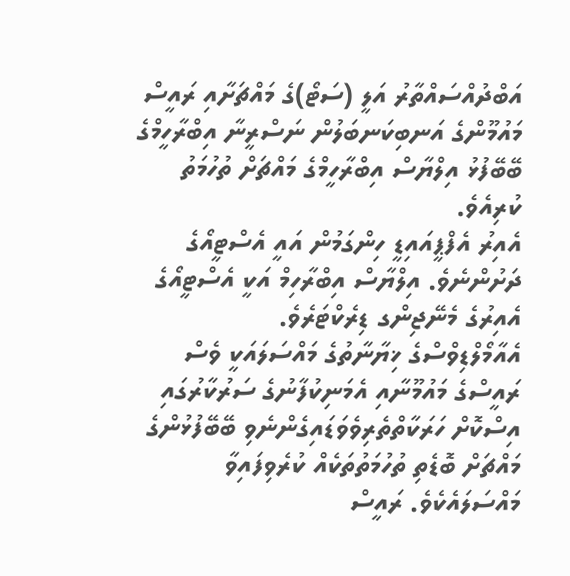އަބްދުއްސައްތާރު އަލީ (ސަޓޯ)ގެ މައްޗަށާއި ރައީސް މައުމޫންގެ އަނބިކަނބަލުން ނަސްރީނާ އިބްރާހީމްގެ ބޭބޭފުޅު އިލްޔާސް އިބްރާހީމްގެ މައްޗަށް ތުހުމަތު ކުރިއެވެ.
އެއިރު އެފްޕީއައިޑީ ހިންގަމުން އައީ އެސްޓީއޯގެ ދަށުންނެވެ. އިލްޔާސް އިބްރާހިމް އަކީ އެސްޓީއޯގެ އެއިރުގެ މެނޭޖިންގ ޑިރެކްޓަރެވެ.
އެއާމޯލްޑިވްސްގެ ޚިޔާނާތުގެ މައްސަލައަކީ ވެސް ރައީސްގެ މައުމޫނާއި އެމަނިކުފާނުގެ ސަރުކާރުގައި އިސްކޮށް ހަރަކާތްތެރިވެވަޑައިގެންނެވި ބޭބޭފުޅުންގެ މައްޗަށް ބޮޑެތި ތުހުމަތުތަކެއް ކުރެވިފައިވާ މައްސަލައެކެވެ. ރައީސް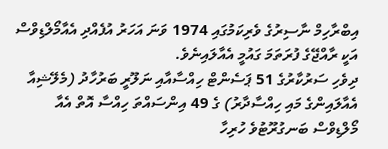އިބްރާހިމް ނާސިރުގެ ވެރިކަމުގައި 1974 ވަނަ އަހަރު އުފެއްދި އެއާމޯލްޑިވްސް އަކީ ރާއްޖޭގެ ފުރަތަމަ ގައުމީ އެއާލައިނެވެ.
ދިވެހި ސަރުކާރުގެ 51 ޕަސެންޓް ހިއްސާއާއި ނަލޫރީ ބަރުހާދު (މެލޭޝިއާ އެއާލައިންގެ މައި ހިއްސާދާރު) ގެ 49 އިންސައްތަ ހިއްސާ އޮތް އެއާ މޯލްޑިވްސް ބަނގުރޫޓުވެ ހުރިހާ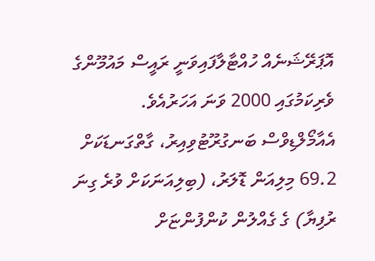އޮޕަރޭޝަނެއް ހުއްޓާލާފައިވަނީ ރައީސް މައުމޫންގެ ވެރިކަމުގައި 2000 ވަނަ އަހަރުއެވެ.
އެއާމޯލްޑިވްސް ބަނގުރޫޓުވިއިރު، ގާތްގަނޑަކަށް 69.2 މިލިއަން ޑޮލަރު، (ބިލިއަނަކަށް ވުރެ ގިނަ ރުފިޔާ) ގެ ގެއްލުން ކުންފުންޏަށް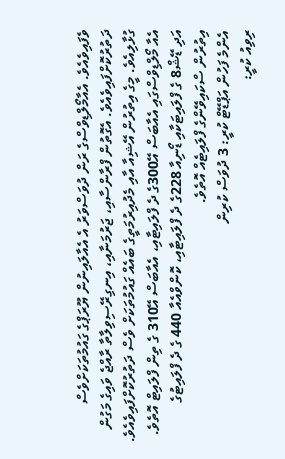ވެފައިވެއެވެ. އެއާމޯލްޑިވްސްގެ ރަން ދުވަސްވަރު އެ އެއާލައިނުން ޔޫރަޕްގެ ގައުމުތަކަށްވެސް ދަތުރުކޮށްފައިވެއެވެ. އެގޮތުން ފްރާންސާއި، ޖަރުމަނާއި، އިނގިރޭސިވިލާތާ ރާއްޖެ ވައިގެ މަގުން ގުޅާލިއެވެ. މީގެ އިތުރުން އޭޝިއާ އާއި މެދުއިރުމަތީގެ ބައެއް ގައުމުތަކަށް ވެސް ދަތުރުކޮށްފައިވެއެވެ.
އެއާ މޯލްޑިވްސްގައި އެއާބަސް އޭ300ގެ ދެ ފްލައިޓާއި، އެއާބަސް އޭ310 ގެ ތިން ފްލައިޓް އޮތެވެ. އަދި ޑޭޝް8 ގެ ފްލައިޓަކާއި ޑޯނިއާ 228ގެ ދެ ފްލައިޓާއި، ކޮންވްއެއާ 440 ގެ ދެ ފްލައިޓުގެ އިތުރުން ސްކައިވޭންގެ ފްލައިޓެއް އޮތެވެ.
އެންމެ ފަހުން އަޕްޑޭޓް ކުރީ: 3 ދުވަސް ކުރިން
ރިވިއު ކުރީ: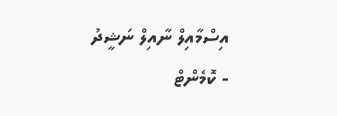އިސްމާއިލް ނާއިލް ނަޝީދު
- ކޮމެންޓް